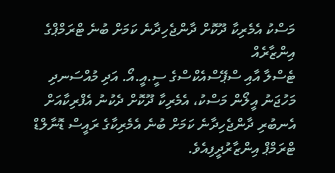މަސްކު އެމެރިކާ ދޫކޮށް ދާންޖެހިދާނެ ކަމަށް ބުނެ ޓްރަމްޕްގެ އިންޒާރެއް
ޓެސްލާ އާއި ސްޕޭސްއެކްސްގެ ސީ.އީ.އޯ. އަދި މުއްސަނދި މަހުޖަނު އީލޯން މަސްކު، އެމެރިކާ ދޫކޮށް ދެކުނު އެފްރިކާއަށް އެނބުރި ދާންޖެހިދާނެ ކަމަށް ބުނެ އެމެރިކާގެ ރައީސް ޑޮނާލްޑް ޓްރަމްޕް އިންޒާރުދީފިއެވެ.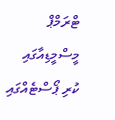ޓްރަމްޕް މީސްމީޑިއާގައި ކުރި ޕޯސްޓެއްގައި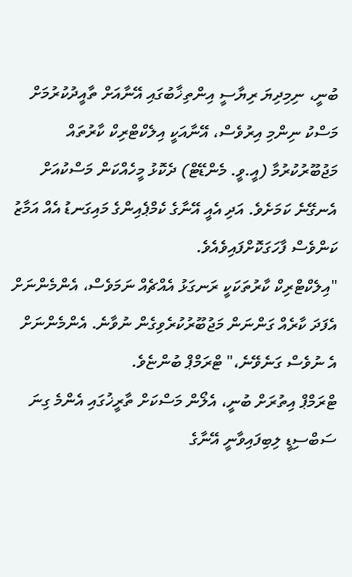ބުނީ، ނިމިދިޔަ ރިޔާސީ އިންތިޚާބުގައި އޭނާއަށް ތާއީދުކުރުމަށް މަސްކު ނިންމި އިރުވެސް، އޭނާއަކީ އިލެކްޓްރިކް ކާރުތައް މަޖުބޫރުކުރުމާ (އީ.ވީ. މެންޑޭޓް) ދެކޮޅު މީހެއްކަން މަސްކުއަށް އެނގޭނެ ކަމަށެވެ. އަދި އެއީ އޭނާގެ ކެމްޕެއިންގެ މައިގަނޑު އެއް އަމާޒު ކަންވެސް ފާހަގަކޮށްފައިވެއެވެ.
"އިލެކްޓްރިކް ކާރުތަކަކީ ރަނގަޅު އެއްޗެއް ނަމަވެސް، އެންމެންނަށް އެފަދަ ކާރެއް ގަންނަން މަޖުބޫރުކުރެވިގެން ނުވާނެ. އެންމެންނަށް އެ ނުވެސް ގަނެވޭނެ،" ޓްރަމްޕް ބުންޏެވެ.
ޓްރަމްޕް އިތުރަށް ބުނީ، އެލޯން މަސްކަށް ތާރީޚުގައި އެންމެ ގިނަ ސަބްސިޑީ ލިބިފައިވާނީ އޭނާގެ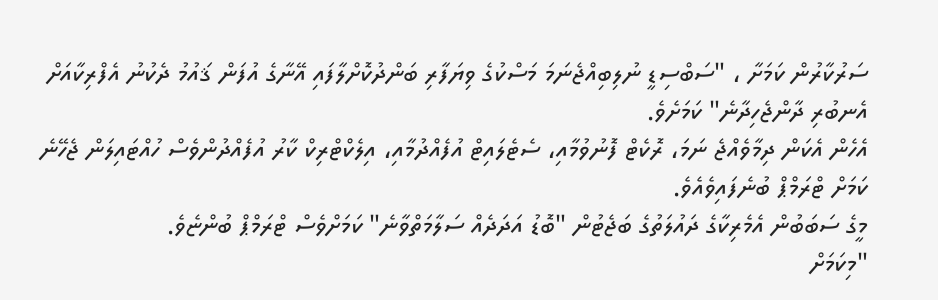ސަރުކާރުން ކަމަށާ ، "ސަބްސިޑީ ނުލިބިއްޖެނަމަ މަސްކުގެ ވިޔަފާރި ބަންދުކޮށްލާފައި އޭނާގެ އުފަން ޤައުމު ދެކުނު އެފްރިކާއަށް އެނބުރި ދާންޖެހިދާނެ" ކަމަށެވެ.
އެހެން އެކަން ދިމާވެއްޖެ ނަމަ، ރޮކެޓް ފޮނުވުމާއި، ސެޓެލައިޓް އުފެއްދުމާއި، އިލެކްޓްރިކް ކާރު އުފެއްދުންވެސް ހުއްޓައިލަން ޖެހޭނެ ކަމަށް ޓްރަމްޕް ބުނެފައިވެއެވެ.
މީގެ ސަބަބުން އެމެރިކާގެ ދައުލަތުގެ ބަޖެޓުން "ބޮޑު އަދަދެއް ސަލާމަތްވާނެ" ކަމަށްވެސް ޓްރަމްޕް ބުންޏެވެ.
"މިކަމަށް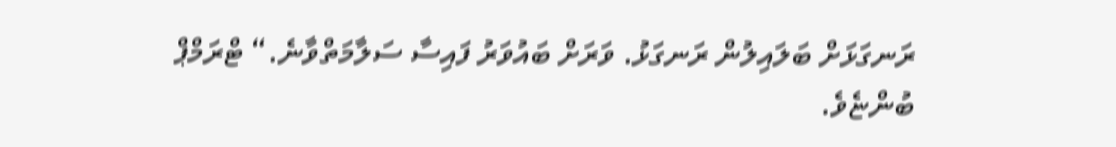ރަނގަޅަށް ބަލައިލުން ރަނގަޅު. ވަރަށް ބައުވަރު ފައިސާ ސަލާމަތްވާނެ.“ ޓްރަމްޕް ބުންޏެވެ.